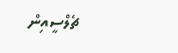ޗެލްސީއިން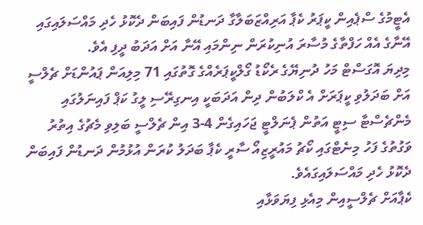އެޓީމުގެ ސްޕެއިން ކީޕަރު ކެޕާ އަރިއްޒަބަލާގާ ދަނޑުން ފައިބަން ދެކޮޅު ހެދި މައްސަލައިގައި އޭނާގެ އެއް ހަފްތާގެ މުސާރަ އުނިކުރަން ނިންމައި އޭނާ އަށް އަދަބު ދީފި އެވެ.
މިދިޔަ އޮގަސްޓް މަހު ދުނިޔޭގެ ރެކޯޑު ގޯލްކީޕަރެއްގެ ގޮތުގައި 71 މިލިއަން ޕައުންޑަށް ޗެލްސީ އަށް ބަދަލުވި ކީޕަރަށް އެ ކްލަބުން ދިން އަދަބަކީ އިނގިރޭސި ލީގު ކަޕް ފައިނަލުގައި މެންޗެސްޓާ ސިޓީ އަތުން ޕެނަލްޓީ ޖަހައިގެން 4-3 އިން ޗެލްސީ ބަލިވި މެޗުގެ އިތުރު ވަގުތުގެ ފަހު މިނެޓްގައި ކޯޗު މައުރީޒިއޯ ސާރީ ކެޕާ ބަދަލު ކުރަން އުޅުމުން ދަނޑުން ފައިބަން ދެކޮޅު ހެދި މައްސަލައިގައެވެ.
ކެޕާއަށް ޗެލްސީއިން މިއެޅި ފިޔަވަޅާއި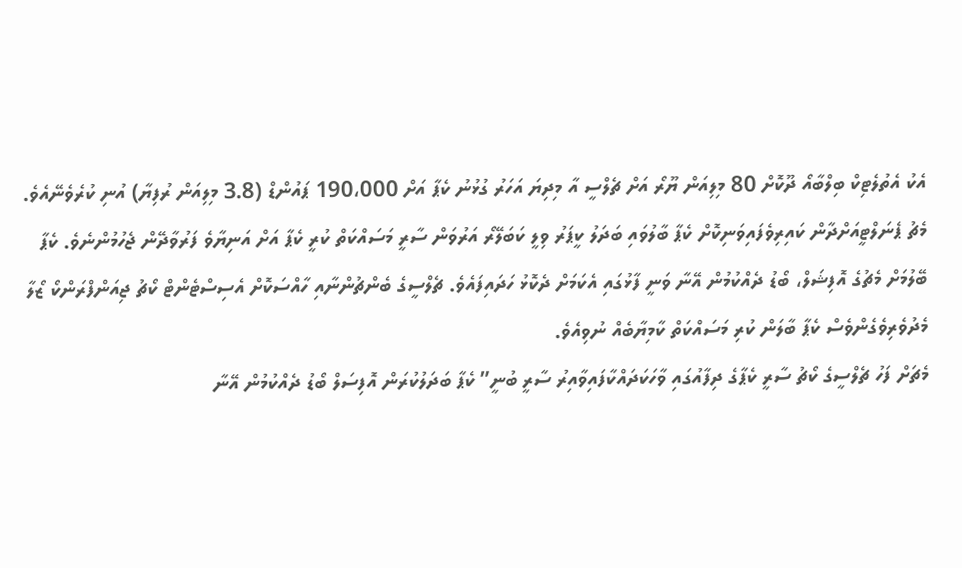އެކު އެތުލެޓިކް ބިލްބާއޯ ދޫކޮށް 80 މިލިއަން ޔޫރޯ އަށް ޗެލްސީ އާ މިދިޔަ އަހަރު ގުޅުނު ކެޕާ އަށް 190،000 ޕައުންޑް (3.8 މިލިއަން ރުފިޔާ) އުނި ކުރެވެނޭއެވެ.
މެޗު ޕެނަލްޓީއަށްދާން ކައިރިވެފައިވަނިކޮށް ކެޕާ ބާލުވައި ބަދަލު ކީޕަރު ވިލީ ކަބަލޭރޯ އަރުވަން ސާރީ މަސައްކަތް ކުރީ ކެޕާ އަށް އަނިޔާވެ ފަރުވާދޭން ޖެހުމުންނެވެ. ކެޕާ ބޭލުމަށް މެޗުގެ އޮފިޝަލް، ބޯޑު ދެއްކުމުން އޭނާ ވަނީ ފާޅުގައި އެކަމަށް ދެކޮޅު ހަދައިފައެވެ. ޗެލްސީގެ ބެންޗުންނާއި ހާއްސަކޮށް އެސިސްޓެންޓް ކޯޗު ޖިއަންފްރަންކޯ ޒޯލާ މެދުވެރިވެގެންވެސް ކެޕާ ބާލަން ކުރި މަސައްކަތް ކާމިޔާބެއް ނުވިއެވެ.
މެޗަށް ފަހު ޗެލްސީގެ ކޯޗު ސާރީ ކެޕާގެ ދިފާއުގައި ވާހަކަދައްކާފައިވާއިރު ސާރީ ބުނީ” ކެޕާ ބަދަލުކުރަން އޮފިސަލް ބޯޑު ދެއްކުމުން އޭނާ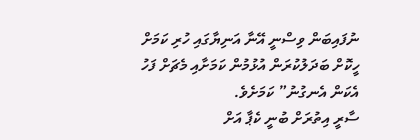ނުފައިބަން ވިސްނީ އޭނާ އަނިޔާގައި ހުރި ކަމަށް ހީކޮށް ބަދަލުކުރަން އުޅުމުން ކަމަށާއި މެޗަށް ފަހު އެކަން އެނގުނު” ކަމަށެވެ.
ސާރީ އިތުރަށް ބުނީ ކެޕާ އަށް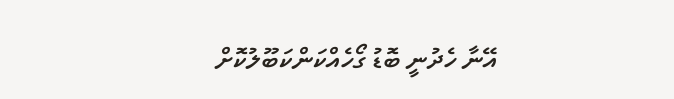އޭނާ ހެދުނީ ބޮޑު ގޯހެއްކަންކަބޫލުކޮށް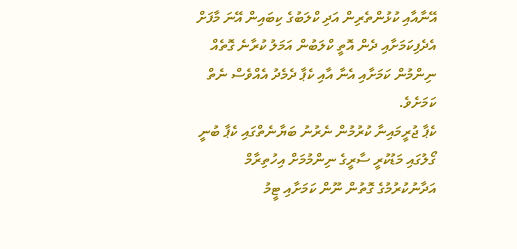އޭނާއާއި ކުޅުންތެރިން އަދި ކްލަބުގެ ކިބައިން އޭނަ މާފަށް އެދެފިކަމަށާއި ދެން އޮތީ ކްލަބުން އަމަލު ކުރާނެ ގޮތެއް ނިންމުން ކަމަށާއި އެނާ އާއި ކެޕާ ދެމެދު އެއްވެސް ނެތް ކަމަށެވެ.
ކެޕާ ޖުރީމައިނާ ކުރުމުން ނެރުނު ބަޔާނެތްގައި ކެޕާ ބުނީ ގޯލުގައި މަޑުކުރީ ސާރީގެ ނިންމުމަށް އިހުތިރާމް އަދާނުކުރުމުގެ ގޮތުން ނޫން ކަމަށާއި ޓީމު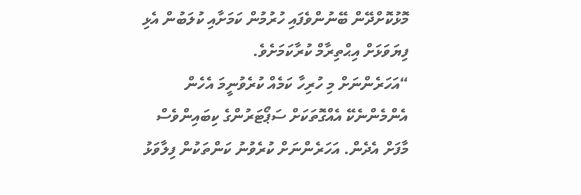މޮޅުކޮށްދޭން ބޭނުންވެފައި ހުރުމުން ކަމަށާއި ކުލަބުން އެޅި ފިޔަވަޅަށް އިޙްތިރާމް ކުރާކަމަށެވެ.
“އަހަރެންނަށް މި ހުރިހާ ކަމެއް ކުރެވުނީމަ އެހެން އެންމެންނެކޭ އެއްގޮތަކަށް ސަޕޯޓަރުންގެ ކިބައިންވެސް މާފަށް އެދެން. އަހަރެންނަށް ކުރެވުނު ކަންތަކުން ފިލާވަޅު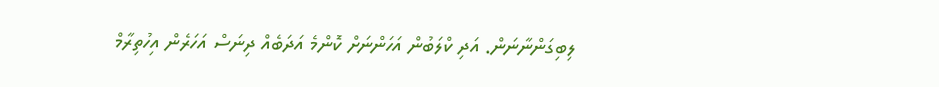ލިބިގަންނާނަން. އަދި ކްލަބުން އަހަންނަށް ކޮންމެ އަދަބެއް ދިނަސް އަހަރެން އިހުތިރާމް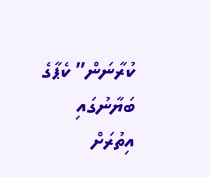ކުރާނަން” ކެޕާގެ ބަޔާނުގައި އިތުރަށް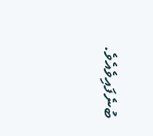ބުނެފައިވެއެވެ.